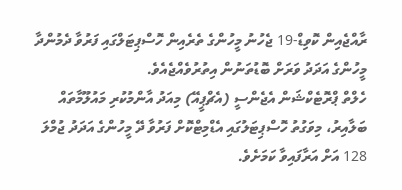ރާއްޖެއިން ކޮވިޑް-19 ޖެހުނު މީހުންގެ ތެރެއިން ހޮސްޕިޓަލްގައި ފަރުވާ ދެމުންދާ މީހުންގެ އަދަދު ވަރަށް ބޮޑުތަނުން އިތުރުވެއްޖެއެވެ.
ހެލްތް ޕްރޮޓެކްޝަން އެޖެންސީ (އެޗްޕީއޭ) މިއަދު އާންމުކުރި މައުލޫމާތައް ބަލާއިރު، މިވަގުތު ހޮސްޕިޓަލުގައި އެޑްމިޓްކޮށް ފަރުވާ ދޭ މީހުންގެ އަދަދު ޖުމްލަ 128 އަށް އަރާފައިވާ ކަމަށެވެ.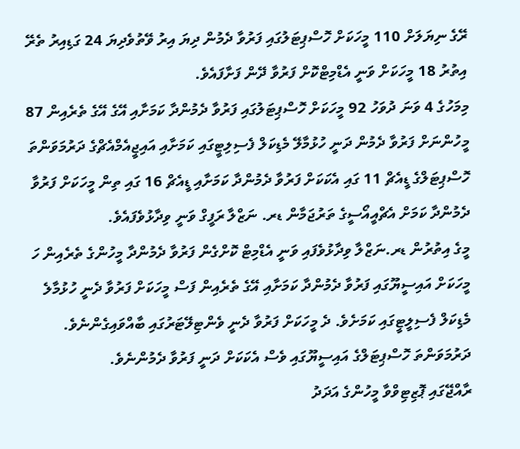ރޭގެ ނިޔަލަށް 110 މީހަކަށް ހޮސްޕިޓަލުގައި ފަރުވާ ދެމުން ދިޔަ އިރު ވޭތުވެދިޔަ 24 ގަޑިއިރު ތެރޭ އިތުރު 18 މީހަކަށް ވަނީ އެޑްމިޓްކޮށް ފަރުވާ ދޭން ފަށާފައެވެ.
މިމަހުގެ 4 ވަނަ ދުވަހު 92 މީހަކަށް ހޮސްޕިޓަލުގައި ފަރުވާ ދެމުންދާ ކަމަށާއި އޭގެ އޭގެ ތެރެއިން 87 މީހުންނަށް ފަރުވާ ދެމުން ދަނީ ހުޅުމާލޭ މެޑިކަލް ފެސިލިޓީގައި ކަމަށާއި އައިޖީއެމްއެޗްގެ ދަރުމަވަންތަ ހޮސްޕިޓަލްގެ ޑީއެޗް 11 ގައި އެކަކަށް ފަރުވާ ދެމުންދާ ކަމަށާއި ޑީއެޗް 16 ގައި ތިން މީހަކަށް ފަރުވާ ދެމުންދާ ކަމަށް އެޗްއީއޯސީގެ ތަރުޖަމާން ޑރ. ނަޒްލާ ރަފީގް ވަނީ ވިދާޅުވެފައެވެ.
މީގެ އިތުރުން ޑރ.ނަޒްލާ ވިދާޅުވެފައި ވަނީ އެޑްމިޓް ކޮށްގެން ފަރުވާ ދެމުންދާ މީހުންގެ ތެރެއިން ހަ މީހަކަށް އައިސީޔޫގައި ފަރުވާ ދެމުންދާ ކަމަށާއި އޭގެ ތެރެއިން ފަސް މީހަކަށް ފަރުވާ ދެނީ ހުޅުމާލެ މެޑިކަލް ފެސިލީޓީގައި ކަމަށެވެ. ދެ މީހަކަށް ފަރުވާ ދެނީ ވެންޓިލޭޓަރުގައި ބާއްވައިގެންނެވެ. ދަރުމަވަންތަ ހޮސްޕިޓަލްގެ އައިސީޔޫގައި ވެސް އެކަކަށް ދަނީ ފަރުވާ ދެމުންނެވެ.
ރާއްޖޭގައި ޕޮޒިޓިވްވާ މީހުންގެ އަދަދު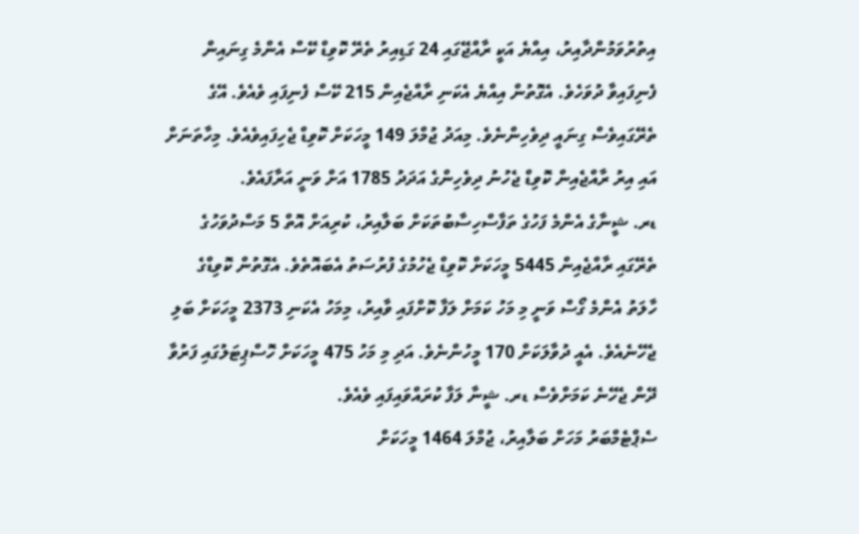އިތުރުވަމުންދާއިރު، އިއްޔެ އަކީ ރާއްޖޭގައި 24 ގަޑިއިރު ތެރޭ ކޮވިޑް ކޭސް އެންމެ ގިނައިން ފެނިފައިވާ ދުވަހެވެ. އެގޮތުން އިއްޔެ އެކަނި ރާއްޖެއިން 215 ކޭސް ފެނިފައި ވެއެވެ. އޭގެ ތެރޭގައިވެސް ގިނައީ ދިވެހިންނެވެ. މިއަދު ޖުމްލަ 149 މީހަކަށް ކޮވިޑް ޖެހިފައިވެއެވެ. މިހާތަނަށް އައި އިރު ރާއްޖެއިން ކޮވިޑް ޖެހުނު ދިވެހިންގެ އަދަދު 1785 އަށް ވަނީ އަރާފައެވެ.
ޑރ. ޝީނާގެ އެންމެ ފަހުގެ ތަފާސްހިސާބުތަކަށް ބަލާއިރު، ކުރިއަށް އޮތް 5 މަސްދުވަހުގެ ތެރޭގައި ރާއްޖެއިން 5445 މީހަކަށް ކޮވިޑް ޖެހުމުގެ ފުރުސަތު އެބައޮތެވެ. އެގޮތުން ކޮވިޑްގެ ހާލަތު އެންމެ ގޯސް ވަނީ މި މަހު ކަމަށް ލަފާ ކޮށްފައި ވާއިރު، މިމަހު އެކަނި 2373 މީހަކަށް ބަލި ޖެހޭނެއެވެ. އެއީ ދުވާލަކަށް 170 މީހުންނެވެ. އަދި މި މަހު 475 މީހަކަށް ހޮސްޕިޓަލުގައި ފަރުވާ ދޭން ޖެހޭނެ ކަމަށްވެސް ޑރ. ޝީނާ ލަފާ ކުރައްވައިފައި ވެއެވެ.
ސެޕްޓެމްބަރު މަހަށް ބަލާއިރު، ޖުމްލަ 1464 މީހަކަށް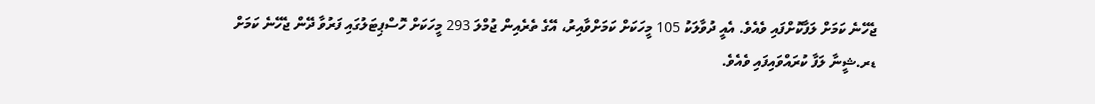ޖެހޭނެ ކަމަށް ލަފާކޮށްފައި ވެއެވެ. އެއީ ދުވާލަކު 105 މީހަކަށް ކަމަށްވާއިރު، އޭގެ ތެރެއިން ޖުމްލަ 293 މީހަކަށް ހޮސްޕިޓަލުގައި ފަރުވާ ދޭން ޖެހޭނެ ކަމަށް ޑރ.ޝީނާ ލަފާ ކުރައްވައިފައި ވެއެވެ.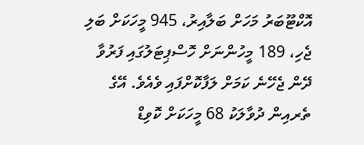އޮކްޓޫބަރު މަހަށް ބަލާއިރު، 945 މީހަކަށް ބަލި ޖެހި، 189 މީހުންނަށް ހޮސްޕިޓަލުގައި ފަރުވާ ދޭން ޖެހޭނެ ކަމަށް ލަފާކޮށްފައި ވެއެވެ. އޭގެ ތެރއިން ދުވާލަކު 68 މީހަކަށް ކޮވިޑް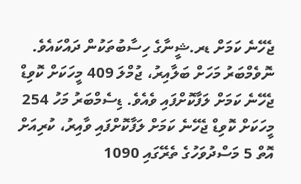ޖެހޭނެ ކަމަށް ޑރ.ޝީނާގެ ހިސާބުތަކުން ދައްކައެވެ.
ނޮވެމްބަރު މަހަށް ބަލާއިރު، ޖުމްލަ 409 މީހަކަށް ކޮވިޑް ޖެހޭނެ ކަމަށް ލަފާކޮށްފައި ވެއެވެ. ޑިސެމްބަރު މަހު 254 މީހަކަށް ކޮވިޑް ޖެހޭނެ ކަމަށް ލަފާކޮށްފައި ވާއިރު، ކުރިއަށް އޮތް 5 މަސްދުވަހުގެ ތެރޭގައި 1090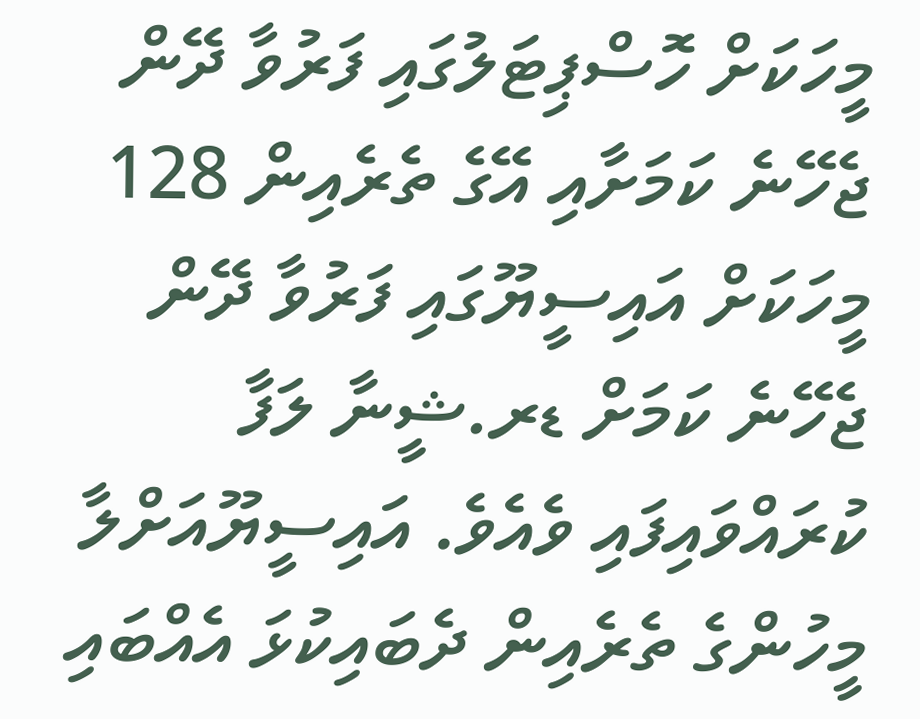މީހަކަށް ހޮސްޕިޓަލުގައި ފަރުވާ ދޭން ޖެހޭނެ ކަމަށާއި އޭގެ ތެރެއިން 128 މީހަކަށް އައިސީޔޫގައި ފަރުވާ ދޭން ޖެހޭނެ ކަމަށް ޑރ.ޝީނާ ލަފާ ކުރައްވައިފައި ވެއެވެ. އައިސީޔޫއަށްލާ މީހުންގެ ތެރެއިން ދެބައިކުޅަ އެއްބައި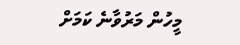މީހުން މަރުވާނެ ކަމަށް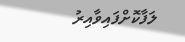ލަފާކޮށްފައިވާއިރު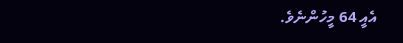އެއީ 64 މީހުންނެވެ.